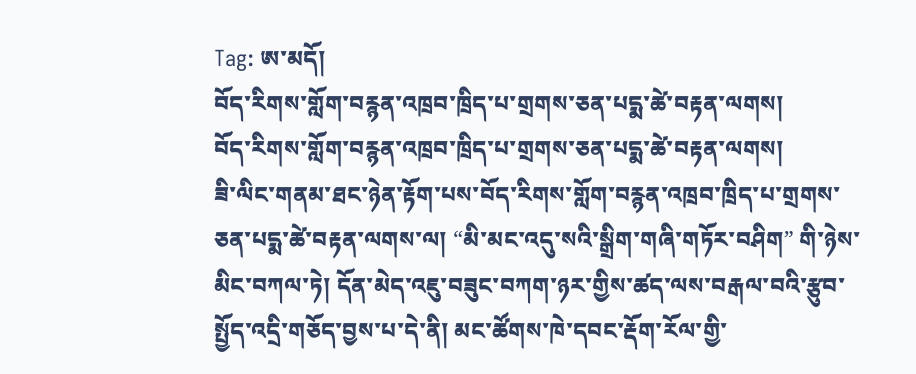Tag: ཨ་མདོ།
བོད་རིགས་གློག་བརྙན་འཁྲབ་ཁྲིད་པ་གྲགས་ཅན་པདྨ་ཚེ་བརྟན་ལགས།
བོད་རིགས་གློག་བརྙན་འཁྲབ་ཁྲིད་པ་གྲགས་ཅན་པདྨ་ཚེ་བརྟན་ལགས།
ཟི་ལིང་གནམ་ཐང་ཉེན་རྟོག་པས་བོད་རིགས་གློག་བརྙན་འཁྲབ་ཁྲིད་པ་གྲགས་ཅན་པདྨ་ཚེ་བརྟན་ལགས་ལ། “མི་མང་འདུ་སའི་སྒྲིག་གཞི་གཏོར་བཤིག” གི་ཉེས་མིང་བཀལ་ཏེ། དོན་མེད་འཇུ་བཟུང་བཀག་ཉར་གྱིས་ཚད་ལས་བརྒལ་བའི་རྩུབ་སྤྱོད་འདྲི་གཅོད་བྱས་པ་དེ་ནི། མང་ཚོགས་ཁེ་དབང་རྡོག་རོལ་གྱི་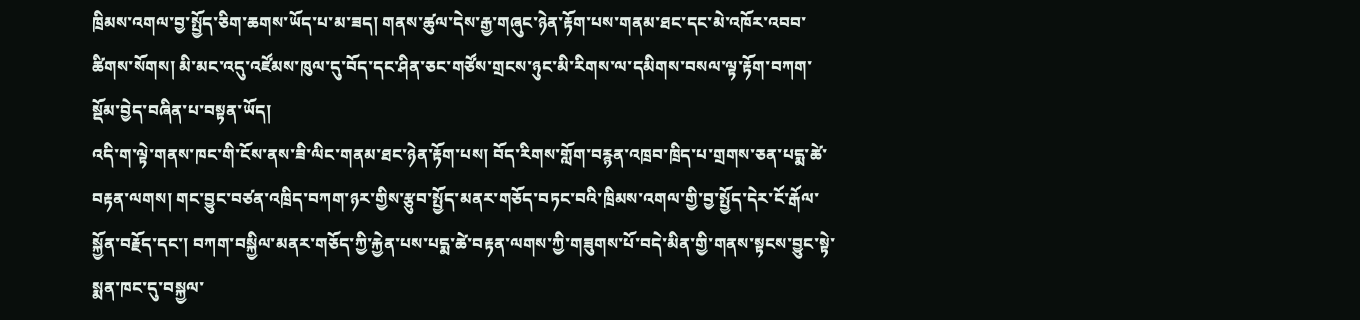ཁྲིམས་འགལ་བྱ་སྤྱོད་ཅིག་ཆགས་ཡོད་པ་མ་ཟད། གནས་ཚུལ་དེས་རྒྱ་གཞུང་ཉེན་རྟོག་པས་གནམ་ཐང་དང་མེ་འཁོར་འབབ་ཚིགས་སོགས། མི་མང་འདུ་འཛོམས་ཁུལ་དུ་བོད་དང་ཤིན་ཅང་གཙོས་གྲངས་ཉུང་མི་རིགས་ལ་དམིགས་བསལ་ལྟ་རྟོག་བཀག་སྡོམ་བྱེད་བཞིན་པ་བསྟན་ཡོད།
འདི་ག་ལྟེ་གནས་ཁང་གི་ངོས་ནས་ཟི་ལིང་གནམ་ཐང་ཉེན་རྟོག་པས། བོད་རིགས་གློག་བརྙན་འཁྲབ་ཁྲིད་པ་གྲགས་ཅན་པདྨ་ཚེ་བརྟན་ལགས། གང་བྱུང་བཙན་འཁྲིད་བཀག་ཉར་གྱིས་རྩུབ་སྤྱོད་མནར་གཅོད་བཏང་བའི་ཁྲིམས་འགལ་གྱི་བྱ་སྤྱོད་དེར་ངོ་རྒོལ་སྐྱོན་བརྗོད་དང་། བཀག་བསྐྱིལ་མནར་གཅོད་ཀྱི་རྐྱེན་པས་པདྨ་ཚེ་བརྟན་ལགས་ཀྱི་གཟུགས་པོ་བདེ་མིན་གྱི་གནས་སྟངས་བྱུང་སྟེ་སྨན་ཁང་དུ་བསྐྱལ་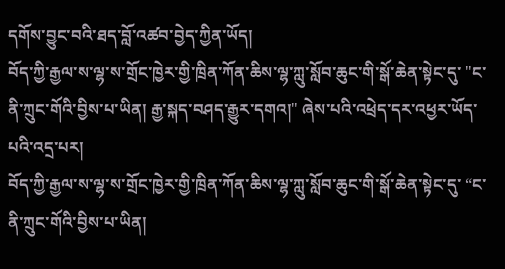དགོས་བྱུང་བའི་ཐད་བློ་འཚབ་བྱེད་ཀྱིན་ཡོད།
བོད་ཀྱི་རྒྱལ་ས་ལྷ་ས་གྲོང་ཁྱེར་གྱི་ཁྲིན་ཀོན་ཆིས་ལྷ་ཀླུ་སློབ་ཆུང་གི་སྒོ་ཆེན་སྟེང་དུ་ "ང་ནི་ཀྲུང་གོའི་བྱིས་པ་ཡིན། རྒྱ་སྐད་བཤད་རྒྱུར་དགའ།" ཞེས་པའི་འཕྲེད་དར་འཕྱར་ཡོད་པའི་འདྲ་པར།
བོད་ཀྱི་རྒྱལ་ས་ལྷ་ས་གྲོང་ཁྱེར་གྱི་ཁྲིན་ཀོན་ཆིས་ལྷ་ཀླུ་སློབ་ཆུང་གི་སྒོ་ཆེན་སྟེང་དུ་ “ང་ནི་ཀྲུང་གོའི་བྱིས་པ་ཡིན།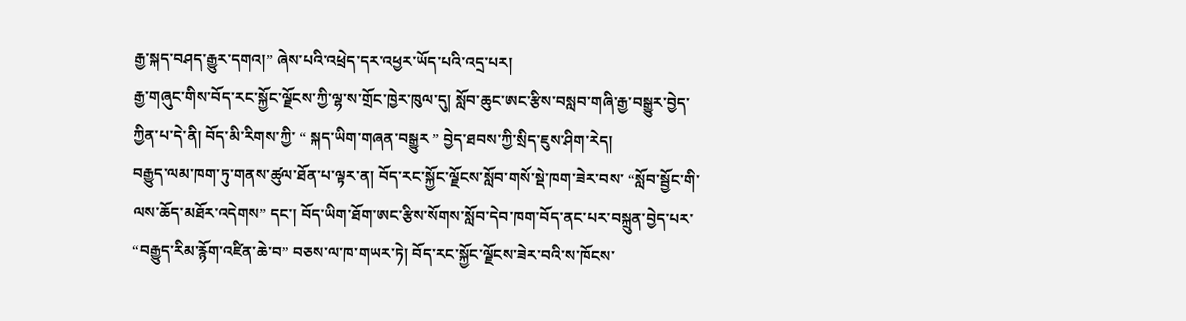རྒྱ་སྐད་བཤད་རྒྱུར་དགའ།” ཞེས་པའི་འཕྲེད་དར་འཕྱར་ཡོད་པའི་འདྲ་པར།
རྒྱ་གཞུང་གིས་བོད་རང་སྐྱོང་ལྗོངས་ཀྱི་ལྷ་ས་གྲོང་ཁྱེར་ཁུལ་དུ། སློབ་ཆུང་ཨང་རྩིས་བསླབ་གཞི་རྒྱ་བསྒྱུར་བྱེད་ཀྱིན་པ་དེ་ནི། བོད་མི་རིགས་ཀྱི་ “ སྐད་ཡིག་གཞན་བསྒྱུར ” བྱེད་ཐབས་ཀྱི་སྲིད་ཇུས་ཤིག་རེད།
བརྒྱུད་ལམ་ཁག་ཏུ་གནས་ཚུལ་ཐོན་པ་ལྟར་ན། བོད་རང་སྐྱོང་ལྗོངས་སློབ་གསོ་སྡེ་ཁག་ཟེར་བས་ “སློབ་སྦྱོང་གི་ལས་ཆོད་མཐོར་འདེགས” དང་། བོད་ཡིག་ཐོག་ཨང་རྩིས་སོགས་སློབ་དེབ་ཁག་བོད་ནང་པར་བསྐྲུན་བྱེད་པར་ “བརྒྱུད་རིམ་རྙོག་འཛིན་ཆེ་བ” བཅས་ལ་ཁ་གཡར་ཏེ། བོད་རང་སྐྱོང་ལྗོངས་ཟེར་བའི་ས་ཁོངས་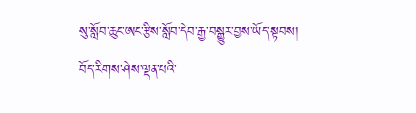སུ་སློབ་ཆུང་ཨང་རྩིས་སློབ་དེབ་རྒྱ་བསྒྱུར་བྱས་ཡོད་སྟབས། བོད་རིགས་ཤེས་ལྡན་པའི་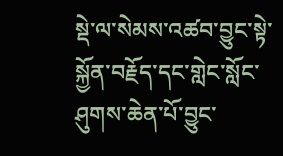སྡེ་ལ་སེམས་འཚབ་བྱུང་སྟེ་སྐྱོན་བརྗོད་དང་གླེང་སློང་ཤུགས་ཆེན་པོ་བྱུང་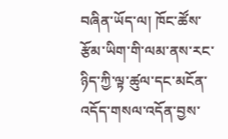བཞིན་ཡོད་ལ། ཁོང་ཚོས་རྩོམ་ཡིག་གི་ལམ་ནས་རང་ཉིད་ཀྱི་ལྟ་ཚུལ་དང་མངོན་འདོད་གསལ་འདོན་བྱས་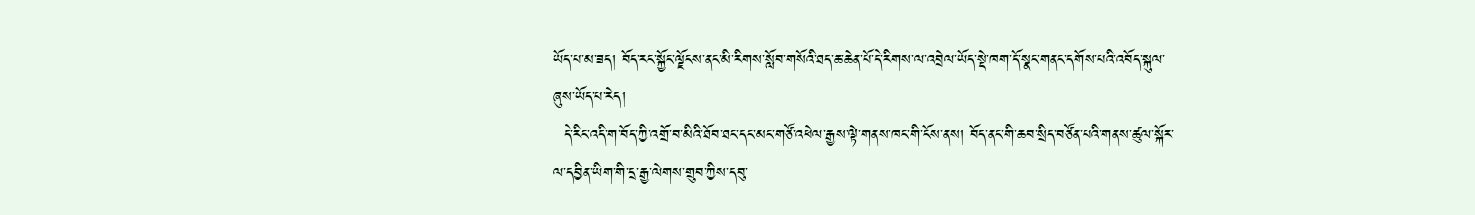ཡོད་པ་མ་ཟད། བོད་རང་སྐྱོང་ལྗོངས་ནང་མི་རིགས་སློབ་གསོའི་ཐད་ཆ་ཆེན་པོ་དེ་རིགས་ལ་འབྲེལ་ཡོད་སྡེ་ཁག་དོ་སྣང་གནང་དགོས་པའི་འབོད་སྐུལ་ཞུས་ཡོད་པ་རེད།
  དེ་རིང་འདི་ག་བོད་ཀྱི་འགྲོ་བ་མིའི་ཐོབ་ཐང་དང་མང་གཙོ་འཕེལ་རྒྱས་ལྟེ་གནས་ཁང་གི་ངོས་ནས། བོད་ནང་གི་ཆབ་སྲིད་བཙོན་པའི་གནས་ཚུལ་སྐོར་ལ་དབྱིན་ཡིག་གི་དྲ་རྒྱ་ལེགས་གྲུབ་ཀྱིས་དབུ་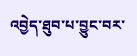འབྱེད་ཐུབ་པ་བྱུང་བར་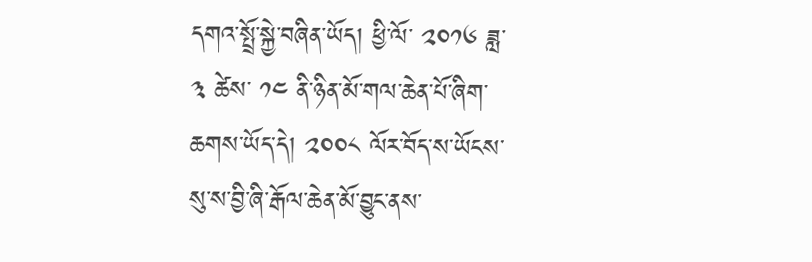དགའ་སྤྲོ་སྐྱེ་བཞིན་ཡོད། ཕྱི་ལོ་ ༢༠༡༦ ཟླ་ ༣ ཚེས་ ༡༤ ནི་ཉིན་མོ་གལ་ཆེན་པོ་ཞིག་ཆགས་ཡོད་དེ། ༢༠༠༨ ལོར་བོད་ས་ཡོངས་སུ་ས་བྱི་ཞི་རྒོལ་ཆེན་མོ་བྱུང་ནས་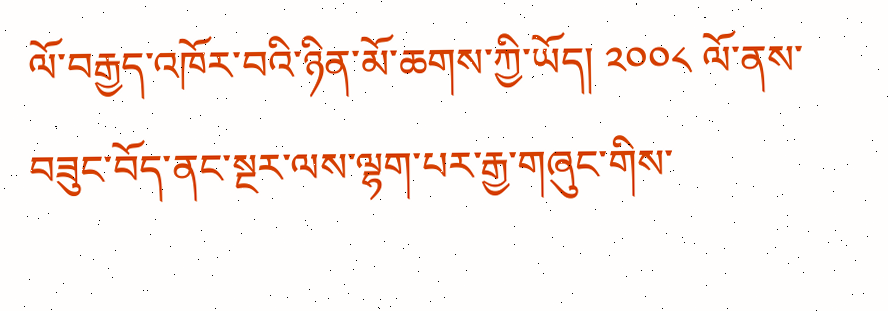ལོ་བརྒྱད་འཁོར་བའི་ཉིན་མོ་ཆགས་ཀྱི་ཡོད། ༢༠༠༨ ལོ་ནས་བཟུང་བོད་ནང་སྔར་ལས་ལྷག་པར་རྒྱ་གཞུང་གིས་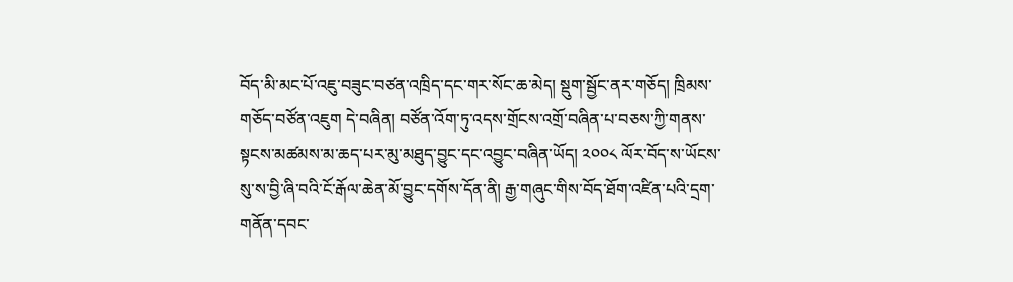བོད་མི་མང་པོ་འཇུ་བཟུང་བཙན་འཁྲིད་དང་གར་སོང་ཆ་མེད། སྡུག་སྦྱོང་ནར་གཅོད། ཁྲིམས་གཅོད་བཙོན་འཇུག དེ་བཞིན། བཙོན་འོག་ཏུ་འདས་གྲོངས་འགྲོ་བཞིན་པ་བཅས་ཀྱི་གནས་སྟངས་མཚམས་མ་ཆད་པར་མུ་མཐུད་བྱུང་དང་འབྱུང་བཞིན་ཡོད། ༢༠༠༨ ལོར་བོད་ས་ཡོངས་སུ་ས་བྱི་ཞི་བའི་ངོ་རྒོལ་ཆེན་མོ་བྱུང་དགོས་དོན་ནི། རྒྱ་གཞུང་གིས་བོད་ཐོག་འཛིན་པའི་དྲག་གནོན་དབང་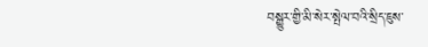བསྒྱུར་གྱི་མི་སེར་སྤེལ་བའི་སྲིད་ཇུས་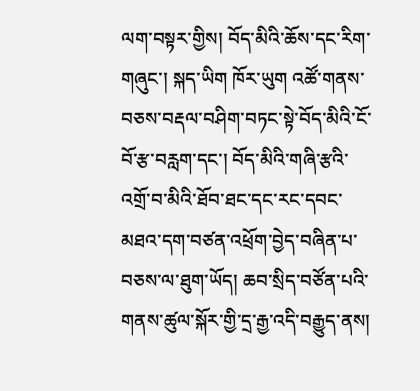ལག་བསྟར་གྱིས། བོད་མིའི་ཆོས་དང་རིག་གཞུང་། སྐད་ཡིག ཁོར་ཡུག འཚོ་གནས་བཅས་བརྡལ་བཤིག་བཏང་སྟེ་བོད་མིའི་ངོ་བོ་རྩ་བརླག་དང་། བོད་མིའི་གཞི་རྩའི་འགྲོ་བ་མིའི་ཐོབ་ཐང་དང་རང་དབང་མཐའ་དག་བཙན་འཕྲོག་བྱེད་བཞིན་པ་བཅས་ལ་ཐུག་ཡོད། ཆབ་སྲིད་བཙོན་པའི་གནས་ཚུལ་སྐོར་གྱི་དྲ་རྒྱ་འདི་བརྒྱུད་ནས།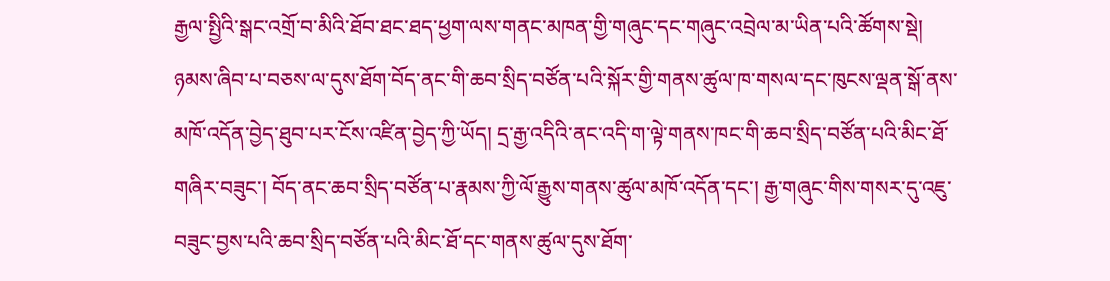རྒྱལ་སྤྱིའི་སྒང་འགྲོ་བ་མིའི་ཐོབ་ཐང་ཐད་ཕྱག་ལས་གནང་མཁན་གྱི་གཞུང་དང་གཞུང་འབྲེལ་མ་ཡིན་པའི་ཚོགས་སྡེ། ཉམས་ཞིབ་པ་བཅས་ལ་དུས་ཐོག་བོད་ནང་གི་ཆབ་སྲིད་བཙོན་པའི་སྐོར་གྱི་གནས་ཚུལ་ཁ་གསལ་དང་ཁུངས་ལྡན་སྒོ་ནས་མཁོ་འདོན་བྱེད་ཐུབ་པར་ངོས་འཛིན་བྱེད་ཀྱི་ཡོད། དྲ་རྒྱ་འདིའི་ནང་འདི་ག་ལྟེ་གནས་ཁང་གི་ཆབ་སྲིད་བཙོན་པའི་མིང་ཐོ་གཞིར་བཟུང་། བོད་ནང་ཆབ་སྲིད་བཙོན་པ་རྣམས་ཀྱི་ལོ་རྒྱུས་གནས་ཚུལ་མཁོ་འདོན་དང་། རྒྱ་གཞུང་གིས་གསར་དུ་འཇུ་བཟུང་བྱས་པའི་ཆབ་སྲིད་བཙོན་པའི་མིང་ཐོ་དང་གནས་ཚུལ་དུས་ཐོག་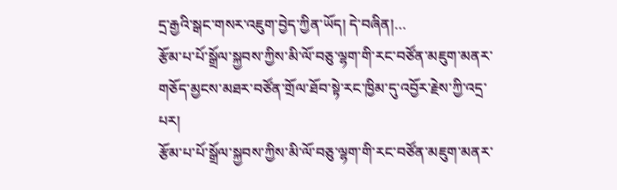དྲ་རྒྱའི་སྒང་གསར་འཇུག་བྱེད་ཀྱིན་ཡོད། དེ་བཞིན།…
རྩོམ་པ་པོ་སྒྲོལ་སྐྱབས་ཀྱིས་མི་ལོ་བཅུ་ལྷག་གི་རང་བཙོན་མཇུག་མནར་གཅོད་མྱངས་མཐར་བཙོན་གྲོལ་ཐོབ་སྟེ་རང་ཁྱིམ་དུ་འབྱོར་རྗེས་ཀྱི་འདྲ་པར།
རྩོམ་པ་པོ་སྒྲོལ་སྐྱབས་ཀྱིས་མི་ལོ་བཅུ་ལྷག་གི་རང་བཙོན་མཇུག་མནར་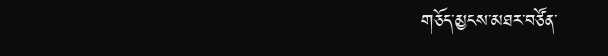གཅོད་མྱངས་མཐར་བཙོན་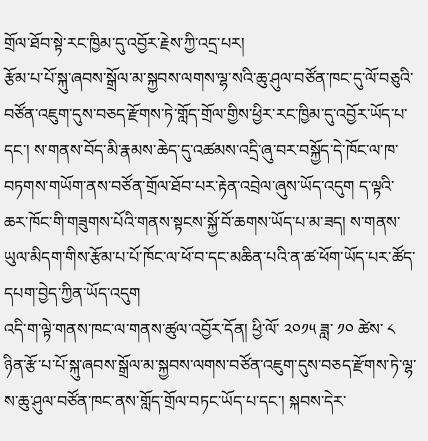གྲོལ་ཐོབ་སྟེ་རང་ཁྱིམ་དུ་འབྱོར་རྗེས་ཀྱི་འདྲ་པར།
རྩོམ་པ་པོ་སྐུ་ཞབས་སྒྲོལ་མ་སྐྱབས་ལགས་ལྷ་སའི་ཆུ་ཤུལ་བཙོན་ཁང་དུ་ལོ་བཅུའི་བཙོན་འཇུག་དུས་བཅད་རྫོགས་ཏེ་གློད་གྲོལ་གྱིས་ཕྱིར་རང་ཁྱིམ་དུ་འབྱོར་ཡོད་པ་དང་། ས་གནས་བོད་མི་རྣམས་ཆེད་དུ་འཚམས་འདྲི་ཞུ་བར་བསྐྱོད་དེ་ཁོང་ལ་ཁ་བཏགས་གཡོག་ནས་བཙོན་གྲོལ་ཐོབ་པར་རྟེན་འབྲེལ་ཞུས་ཡོད་འདུག ད་ལྟའི་ཆར་ཁོང་གི་གཟུགས་པོའི་གནས་སྟངས་སྐྱོ་བོ་ཆགས་ཡོད་པ་མ་ཟད། ས་གནས་ཡུལ་མིདག་གིས་རྩོམ་པ་པོ་ཁོང་ལ་ཕོ་བ་དང་མཆིན་པའི་ན་ཚ་ཕོག་ཡོད་པར་ཚོད་དཔག་བྱེད་ཀྱིན་ཡོད་འདུག
འདི་ག་ལྟེ་གནས་ཁང་ལ་གནས་ཚུལ་འབྱོར་དོན། ཕྱི་ལོ་ ༢༠༡༥ ཟླ་ ༡༠ ཚེས་ ༨ ཉིན་རྩོ་པ་པོ་སྐུ་ཞབས་སྒྲོལ་མ་སྐྱབས་ལགས་བཙོན་འཇུག་དུས་བཅད་རྫོགས་ཏེ་ལྷ་ས་ཆུ་ཤུལ་བཙོན་ཁང་ནས་གློད་གྲོལ་བཏང་ཡོད་པ་དང་། སྐབས་དེར་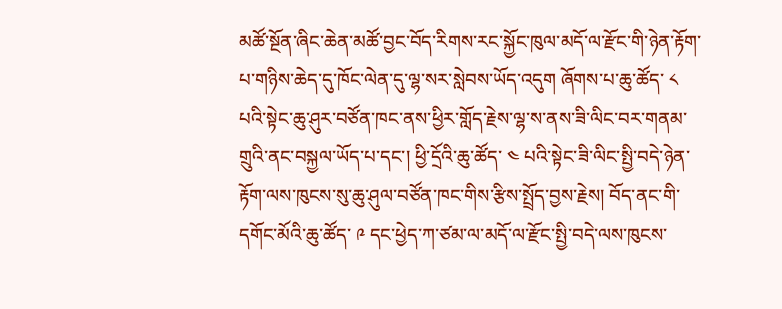མཚོ་སྔོན་ཞིང་ཆེན་མཚོ་བྱང་བོད་རིགས་རང་སྐྱོང་ཁུལ་མདོ་ལ་རྫོང་གི་ཉེན་རྟོག་པ་གཉིས་ཆེད་དུ་ཁོང་ལེན་དུ་ལྷ་སར་སླེབས་ཡོད་འདུག ཞོགས་པ་ཆུ་ཚོད་ ༨ པའི་སྟེང་ཆུ་ཤུར་བཙོན་ཁང་ནས་ཕྱིར་གློད་རྗེས་ལྷ་ས་ནས་ཟི་ལིང་བར་གནམ་གྲུའི་ནང་བསྐྱལ་ཡོད་པ་དང་། ཕྱི་དྲོའི་ཆུ་ཚོད་ ༤ པའི་སྟེང་ཟི་ལིང་སྤྱི་བདེ་ཉེན་རྟོག་ལས་ཁུངས་སུ་ཆུ་ཤུལ་བཙོན་ཁང་གིས་རྩིས་སྤྲོད་བྱས་རྗེས། བོད་ནང་གི་དགོང་མོའི་ཆུ་ཚོད་ ༩ དང་ཕྱེད་ཀ་ཙམ་ལ་མདོ་ལ་རྫོང་སྤྱི་བདེ་ལས་ཁུངས་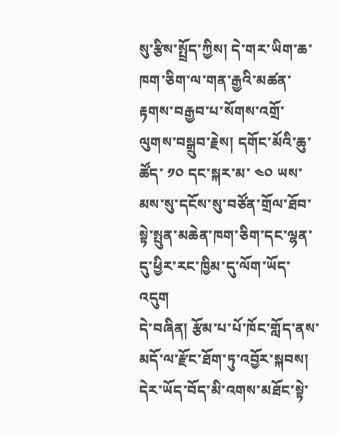སུ་རྩིས་སྤྲོད་ཀྱིས། དེ་གར་ཡིག་ཆ་ཁག་ཅིག་ལ་གན་རྒྱའི་མཚན་རྟགས་བརྒྱབ་པ་སོགས་འགྲོ་ལུགས་བསྒྲུབ་རྗེས། དགོང་མོའི་ཆུ་ཚོད་ ༡༠ དང་སྐར་མ་ ༤༠ ཡས་མས་སུ་དངོས་སུ་བཙོན་གྲོལ་ཐོབ་སྟེ་སྤུན་མཆེན་ཁག་ཅིག་དང་ལྷན་དུ་ཕྱིར་རང་ཁྱིམ་དུ་ལོག་ཡོད་འདུག
དེ་བཞིན། རྩོམ་པ་པོ་ཁོང་གློད་ནས་མདོ་ལ་རྫོང་ཐོག་ཏུ་འབྱོར་སྐབས། དེར་ཡོད་བོད་མི་འགས་མཐོང་སྟེ་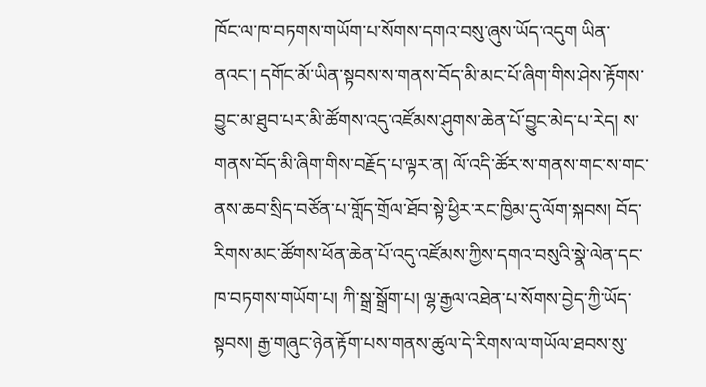ཁོང་ལ་ཁ་བཏགས་གཡོག་པ་སོགས་དགའ་བསུ་ཞུས་ཡོད་འདུག ཡིན་ནའང་། དགོང་མོ་ཡིན་སྟབས་ས་གནས་བོད་མི་མང་པོ་ཞིག་གིས་ཤེས་རྟོགས་བྱུང་མ་ཐུབ་པར་མི་ཚོགས་འདུ་འཛོམས་ཤུགས་ཆེན་པོ་བྱུང་མེད་པ་རེད། ས་གནས་བོད་མི་ཞིག་གིས་བརྗོད་པ་ལྟར་ན། ལོ་འདི་ཚོར་ས་གནས་གང་ས་གང་ནས་ཆབ་སྲིད་བཙོན་པ་གློད་གྲོལ་ཐོབ་སྟེ་ཕྱིར་རང་ཁྱིམ་དུ་ལོག་སྐབས། བོད་རིགས་མང་ཚོགས་ཕོན་ཆེན་པོ་འདུ་འཛོམས་ཀྱིས་དགའ་བསུའི་སྣེ་ལེན་དང་ཁ་བཏགས་གཡོག་པ། ཀི་སྒྲ་སྒྲོག་པ། ལྷ་རྒྱལ་འཐེན་པ་སོགས་བྱེད་ཀྱི་ཡོད་སྟབས། རྒྱ་གཞུང་ཉེན་རྟོག་པས་གནས་ཚུལ་དེ་རིགས་ལ་གཡོལ་ཐབས་སུ་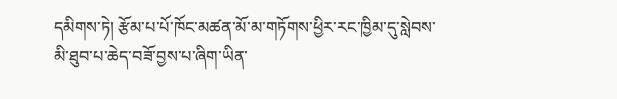དམིགས་ཏེ། རྩོམ་པ་པོ་ཁོང་མཚན་མོ་མ་གཏོགས་ཕྱིར་རང་ཁྱིམ་དུ་སླེབས་མི་ཐུབ་པ་ཆེད་བཟོ་བྱས་པ་ཞིག་ཡིན་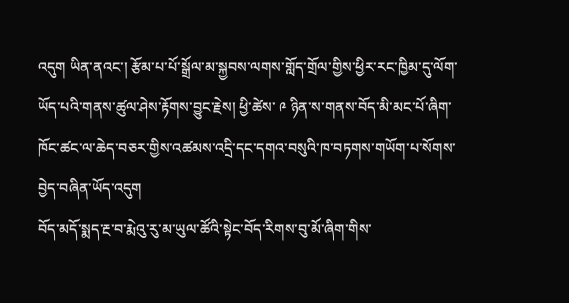འདུག ཡིན་ནའང་། རྩོམ་པ་པོ་སྒྲོལ་མ་སྐྱབས་ལགས་གློད་གྲོལ་གྱིས་ཕྱིར་རང་ཁྱིམ་དུ་ལོག་ཡོད་པའི་གནས་ཚུལ་ཤེས་རྟོགས་བྱུང་རྗེས། ཕྱི་ཚེས་ ༩ ཉིན་ས་གནས་བོད་མི་མང་པོ་ཞིག་ཁོང་ཚང་ལ་ཆེད་བཅར་གྱིས་འཚམས་འདྲི་དང་དགའ་བསུའི་ཁ་བཏགས་གཡོག་པ་སོགས་བྱེད་བཞིན་ཡོད་འདུག
བོད་མདོ་སྨད་རྔ་བ་རྨེའུ་རུ་མ་ཡུལ་ཚོའི་སྟེང་བོད་རིགས་བུ་མོ་ཞིག་གིས་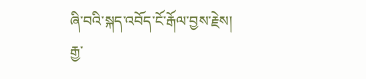ཞི་བའི་སྐད་འབོད་ངོ་རྒོལ་བྱས་རྗེས། རྒྱ་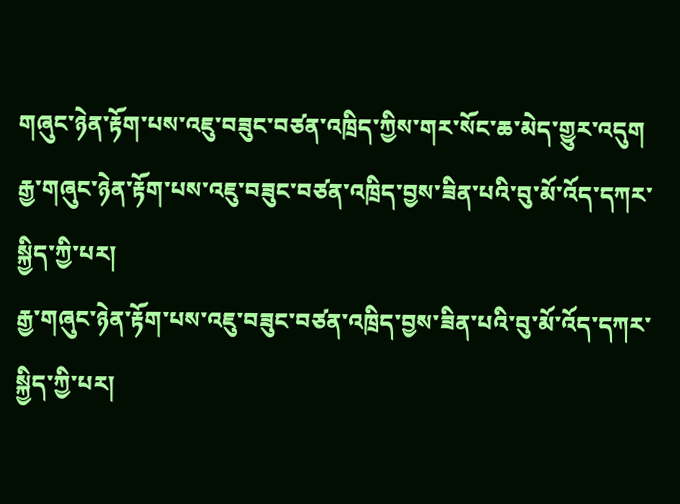གཞུང་ཉེན་རྟོག་པས་འཇུ་བཟུང་བཙན་འཁྲིད་ཀྱིས་གར་སོང་ཆ་མེད་གྱུར་འདུག
རྒྱ་གཞུང་ཉེན་རྟོག་པས་འཇུ་བཟུང་བཙན་འཁྲིད་བྱས་ཟིན་པའི་བུ་མོ་འོད་དཀར་སྐྱིད་ཀྱི་པར།
རྒྱ་གཞུང་ཉེན་རྟོག་པས་འཇུ་བཟུང་བཙན་འཁྲིད་བྱས་ཟིན་པའི་བུ་མོ་འོད་དཀར་སྐྱིད་ཀྱི་པར།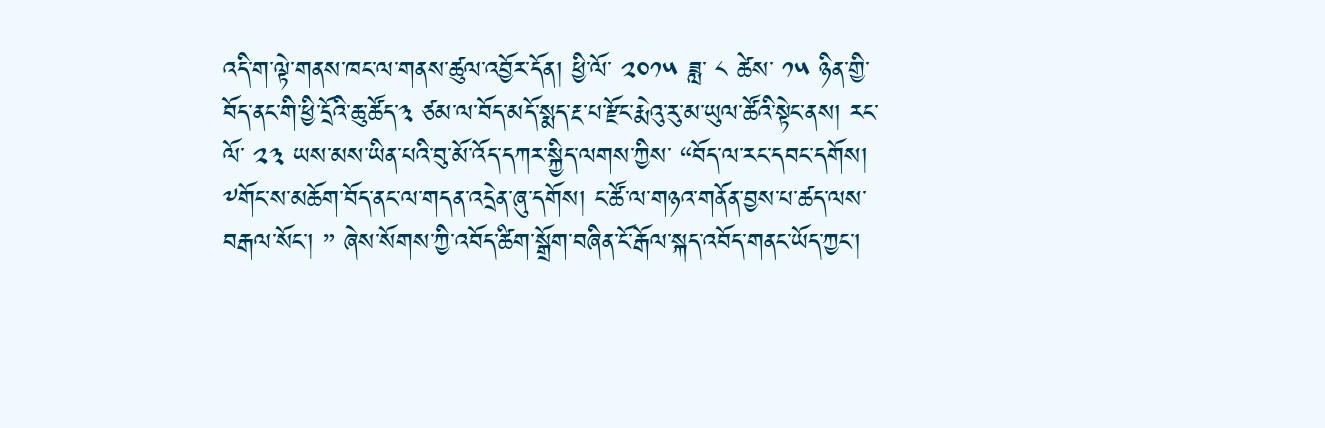འདི་ག་ལྟེ་གནས་ཁང་ལ་གནས་ཚུལ་འབྱོར་དོན། ཕྱི་ལོ་ ༢༠༡༥ ཟླ་ ༨ ཚེས་ ༡༥ ཉིན་གྱི་བོད་ནང་གི་ཕྱི་དྲོའི་ཆུ་ཚོད་༣ ཙམ་ལ་བོད་མདོ་སྨད་རྔ་པ་རྫོང་རྨེའུ་རུ་མ་ཡུལ་ཚོའི་སྟེང་ནས། རང་ལོ་ ༢༣ ཡས་མས་ཡིན་པའི་བུ་མོ་འོད་དཀར་སྐྱིད་ལགས་ཀྱིས་ “བོད་ལ་རང་དབང་དགོས། ༸གོང་ས་མཆོག་བོད་ནང་ལ་གདན་འདྲེན་ཞུ་དགོས། ང་ཚོ་ལ་གཉའ་གནོན་བྱས་པ་ཚད་ལས་བརྒལ་སོང་། ” ཞེས་སོགས་ཀྱི་འབོད་ཚིག་སྒྲོག་བཞིན་ངོ་རྒོལ་སྐད་འབོད་གནང་ཡོད་ཀྱང་།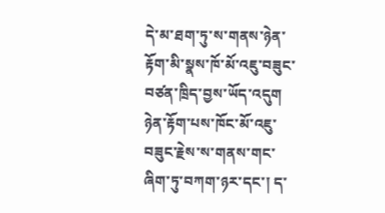དེ་མ་ཐག་ཏུ་ས་གནས་ཉེན་རྟོག་མི་སྣས་ཁོ་མོ་འཇུ་བཟུང་བཙན་ཁྲིད་བྱས་ཡོད་འདུག
ཉེན་རྟོག་པས་ཁོང་མོ་འཇུ་བཟུང་རྗེས་ས་གནས་གང་ཞིག་ཏུ་བཀག་ཉར་དང་། ད་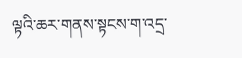ལྟའི་ཆར་གནས་སྟངས་ག་འདྲ་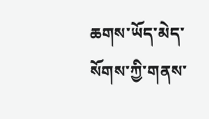ཆགས་ཡོད་མེད་སོགས་ཀྱི་གནས་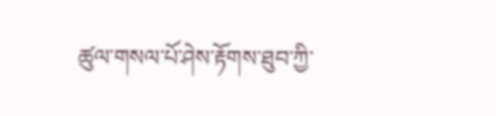ཚུལ་གསལ་པོ་ཤེས་རྟོགས་ཐུབ་ཀྱི་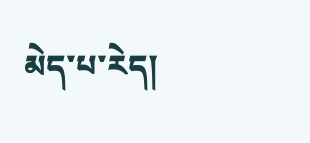མེད་པ་རེད།